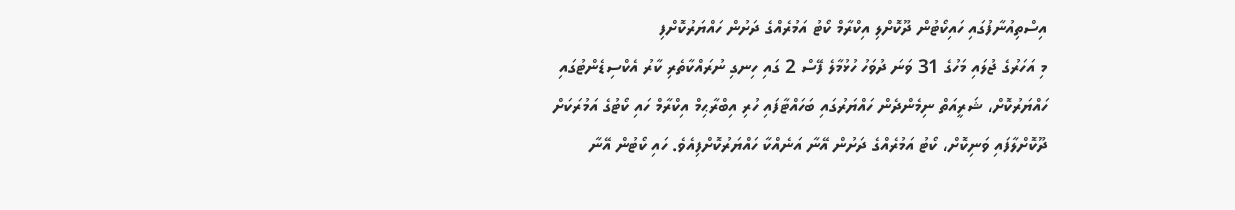އިސްތިއުނާފުގައި ހައިކޯޓުން ދޫކޮށްލި އިކްރާމް ކޯޓު އަމުރެއްގެ ދަށުން ހައްޔަރުކޮށްފި
މި އަހަރުގެ ޖުލައި މަހުގެ 31 ވަނަ ދުވަހު ހުޅުމާލެ ފޭސް 2 ގައި ހިނގި ނުރައްކާތެރި ކާރު އެކްސިޑެންޓުގައި ހައްޔަރުކޮށް، ޝަރީއަތް ނިމެންދެން ހައްޔަރުގައި ބަހައްޓާފައި ހުރި އިބްރާޙިމް އިކްރާމް ހައި ކޯޓުގެ އަމުރަކަށް ދޫކޮށްލާފައި ވަނިކޮށް، ކޯޓު އަމުރެއްގެ ދަށުން އޭނާ އަނެއްކާ ހައްޔަރުކޮށްފިއެވެ. ހައި ކޯޓުން އޭނާ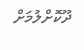ދޫކޮށްލުމަށް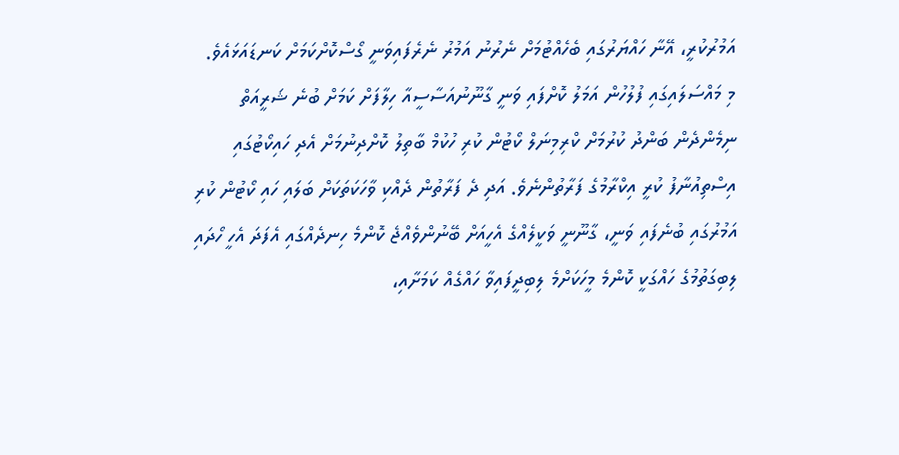އަމުރުކުރީ، އޭނާ ހައްޔަރުގައި ބެހެއްޓުމަށް ނެރުނު އަމުރު ނެރެފައިވަނީ ގޯސްކޮށްކަމަށް ކަނޑައަޅައެވެ.
މި މައްސަލައިގައި ފުލުހުން އަމަލު ކޮށްފައި ވަނީ ގާނޫނުއަސާސީއާ ހިލާފަށް ކަމަށް ބުނެ ޝަރީއަތް ނިމެންދެން ބަންދު ކުރުމަށް ކްރިމިނަލް ކޯޓުން ކުރި ހުކުމް ބާތިލު ކޮށްދިނުމަށް އެދި ހައިކޯޓުގައި އިސްތިއުނާފު ކުރީ އިކްރާމުގެ ފަރާތުންނެވެ. އަދި ދެ ފަރާތުން ދެއްކި ވާހަކަތަކަށް ބަލައި ހައި ކޯޓުން ކުރި އަމުރުގައި ބުނެފައި ވަނީ، ގާނޫނީ ވަކީލެއްގެ އެހީއަށް ބޭނުންވެއްޖެ ކޮންމެ ހިނދެއްގައި އެފަދަ އެހީ ހޯދައި ލިބިގަތުމުގެ ހައްގަކީ ކޮންމެ މީހަކަށްމެ ލިބިދީފައިވާ ހައްގެއް ކަމަށާއި،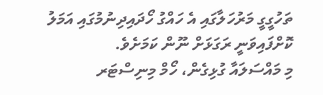ތަހުގީގީ މަރުހަލާގައި އެ ހައްގު ހޯދައިދިނުމުގައި އަމަލު ކޮށްފައިވަނީ ރަގަޅަށް ނޫން ކަމަށެވެ.
މި މައްސަލައާ ގުޅިގެން، ހޯމް މިނިސްޓަރ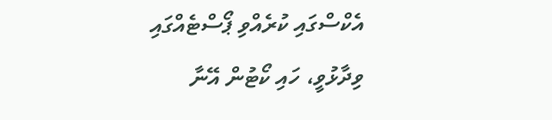އެކްސްގައި ކުރެއްވި ޕޯސްޓެއްގައި ވިދާޅުވީ، ހައި ކޯޓުން އޭނާ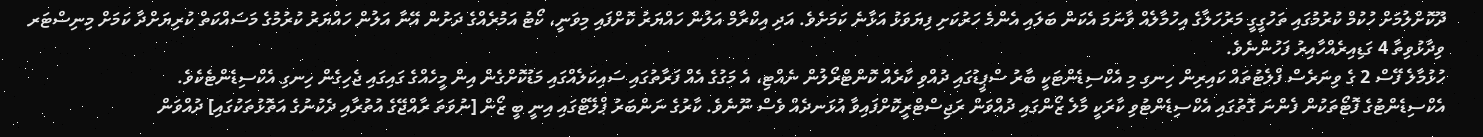ދޫކޮށްލުމަށް ހުކުމް ކުރުމުގައި ތަހުގީގީ މަރުހަލާގެ އިހުމާލެއް ވާނަމަ އެކަން ބަލައި އެންމެ ހަރުކަށި ފިޔަވަޅު އަޅާނެ ކަމަށެވެ. އަދި އިކްރާމް އަލުން ހައްޔަރު ކޮށްފައި މިވަނީ، ކޯޓު އަމުރެއްގެ ދަށުން އޭނާ އަލުން ހައްޔަރު ކުރުމުގެ މަސައްކަތް ކުރިޔަށްދާ ކަމަށް މިނިސްޓަރ ވިދާޅުވިތާ 4 ގަޑިއިރެއްހާއިރު ފަހުންނެވެ.
ހުޅުމާލެ ފޭސް 2 ގެ ވިނަރެސް ފްލެޓުތައް ކައިރިން ހިނގި މި އެކްސިޑެންޓަކީ ބާރު ސްޕީޑުގައި ދުއްވި ކާރެއް ކޮންޓްރޯލުން ނެއްޓި، އެ މަގުގެ އެއް ފަރާތުގައި ސައިކަލެއްގައި މަޑުކޮށްގެން އިން މީހެއްގެ ގައިގައި ޖެހިގެން ހިނގި އެކްސިޑެންޓެކެވެ.
އެކްސިޑެންޓުގެ ފޮޓޯތަކުން ފެންނަ ގޮތުގައި އެކްސިޑެންޓުވި ކާރަކީ މާލެ ޒޯންގައި ދުއްވަން ރަޖިސްޓްރީކޮށްފައިވާ އުޅަނދެއް ވެސް ނޫނެވެ. ކާރުގެ ނަންބަރު ޕްލޭޓްގައި އިނީ ބީ ޒޯން [ނުވަތަ ރާއްޖޭގެ އުތުރާއި ދެކުނުގެ އަތޮޅުތަކުގައި] ދުއްވަން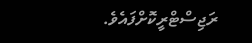ރަޖިސްޓްރީކޮށްފައެވެ.